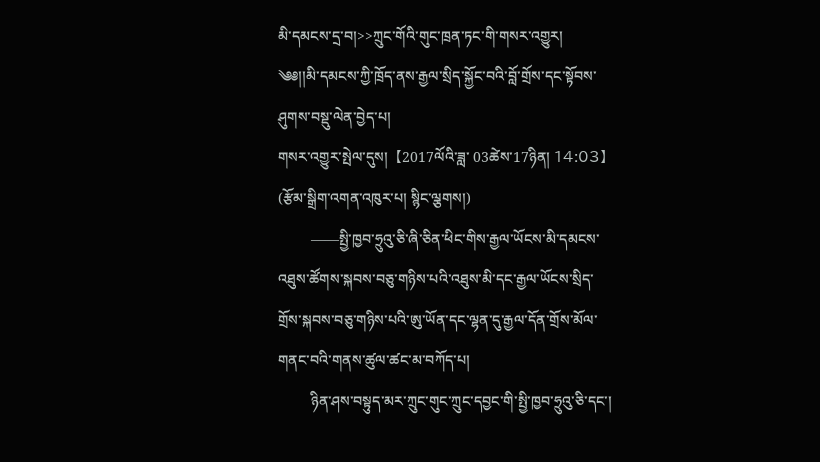མི་དམངས་དྲ་བ།>>ཀྲུང་གོའི་གུང་ཁྲན་ཏང་གི་གསར་འགྱུར།
༄༅།།མི་དམངས་ཀྱི་ཁྲོད་ནས་རྒྱལ་སྲིད་སྐྱོང་བའི་བློ་གྲོས་དང་སྟོབས་ཤུགས་བསྡུ་ལེན་བྱེད་པ།
གསར་འགྱུར་སྤེལ་དུས།  【2017ལོའི་ཟླ་ 03ཚེས་17ཉིན། 14:03】   (རྩོམ་སྒྲིག་འགན་འཁུར་པ། སྙིང་ལྕགས།)
         ——སྤྱི་ཁྱབ་ཧྲུའུ་ཅི་ཞི་ཅིན་ཕིང་གིས་རྒྱལ་ཡོངས་མི་དམངས་འཐུས་ཚོགས་སྐབས་བཅུ་གཉིས་པའི་འཐུས་མི་དང་རྒྱལ་ཡོངས་སྲིད་གྲོས་སྐབས་བཅུ་གཉིས་པའི་ཨུ་ཡོན་དང་ལྷན་དུ་རྒྱལ་དོན་གྲོས་མོལ་གནང་བའི་གནས་ཚུལ་ཚང་མ་བཀོད་པ།
         ཉིན་ཤས་བསྟུད་མར་ཀྲུང་གུང་ཀྲུང་དབྱང་གི་སྤྱི་ཁྱབ་ཧྲུའུ་ཅི་དང་།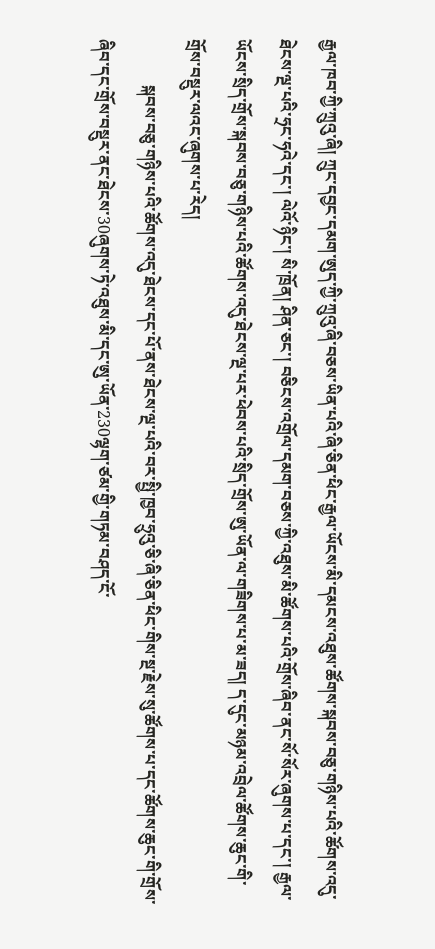རྒྱལ་ཁབ་ཀྱི་ཀྲུའུ་ཞི། ཀྲུང་དབྱང་དམག་ཨུད་ཀྱི་ཀྲུའུ་ཞི་བཅས་ཡིན་པའི་ཞི་ཅིན་ཕིང་རྒྱལ་ཡོངས་མི་དམངས་འཐུས་ཚོགས་སྐབས་བཅུ་གཉིས་པའི་ཚོགས་འདུ་ཐེངས་ལྔ་པའི་ཧྲང་ཧའེ་དང་། ལེའོ་ཉིང་། སི་ཁྲོན། ཤིན་ཅང་། བཅིངས་འགྲོལ་དམག་བཅས་ཀྱི་འཐུས་མི་ཚོགས་པའི་གྲོས་ཞིབ་ནང་སོ་སོར་ཞུགས་པ་དང་། རྒྱལ་ཡོངས་སྲིད་གྲོས་སྐབས་བཅུ་གཉིས་པའི་ཚོགས་འདུ་ཐེངས་ལྔ་པར་ཕེབས་པའི་སྲིད་གྲོས་ཨུ་ཡོན་ལ་གཟིགས་པ་མ་ཟད། ད་དུང་མཉམ་འབྲེལ་ཚོགས་ཆུང་གི་གྲོས་བསྡུར་ལའང་ཞུགས་པ་རེད།
           སྐབས་བཅུ་གཉིས་པའི་ཚོགས་འདུ་ཐེངས་དང་པོ་ནས་ཐེངས་ལྔ་པའི་བར་སྤྱི་ཁྱབ་ཧྲུའུ་ཅི་ཞི་ཅིན་ཕིང་གིས་སྔ་རྗེས་སུ་ཚོགས་པ་དང་ཚོགས་ཆུང་གི་གྲོས་ཞིབ་དང་གྲོས་བསྡུར་ནང་ཐེངས་30ཞུགས་ཏེ་འཐུས་མི་དང་ཨུ་ཡོན་230ལྷག་ཙམ་གྱི་གཏམ་བཤད་ངོ་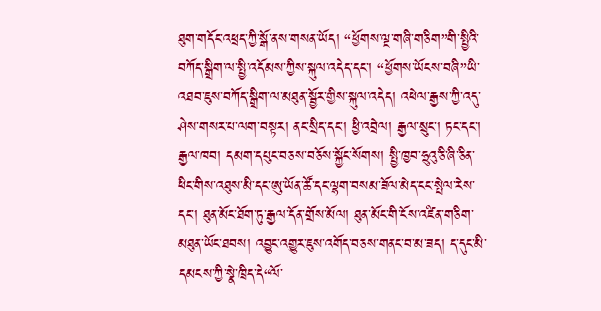ཐུག་གདོང་འཕྲད་ཀྱི་སྒོ་ནས་གསན་ཡོད། “ཕྱོགས་ལྔ་གཞི་གཅིག”གི་སྤྱིའི་བཀོད་སྒྲིག་ལ་སྤྱི་འདོམས་ཀྱིས་སྐུལ་འདེད་དང་། “ཕྱོགས་ཡོངས་བཞི”ཡི་འཐབ་ཇུས་བཀོད་སྒྲིག་ལ་མཐུན་སྦྱོར་གྱིས་སྐུལ་འདེད། འཕེལ་རྒྱས་ཀྱི་འདུ་ཤེས་གསར་པ་ལག་བསྟར། ནང་སྲིད་དང་། ཕྱི་འབྲེལ། རྒྱལ་སྲུང་། ཏང་དང་། རྒྱལ་ཁབ། དམག་དཔུང་བཅས་བཅོས་སྐྱོང་སོགས། སྤྱི་ཁྱབ་ཧྲུའུ་ཅི་ཞི་ཅིན་ཕིང་གིས་འཐུས་མི་དང་ཨུ་ཡོན་ཚོ་དང་ལྷག་བསམ་ཟོལ་མེད་ངང་སྤེལ་རེས་དང་། ཐུན་མོང་ཐོག་ཏུ་རྒྱལ་དོན་གྲོས་མོལ། ཐུན་མོང་གི་ངོས་འཛིན་གཅིག་མཐུན་ཡོང་ཐབས། འབྱུང་འགྱུར་ཇུས་འགོད་བཅས་གནང་བ་མ་ཟད། ད་དུང་མི་དམངས་ཀྱི་སྣེ་ཁྲིད་དེ“ལོ་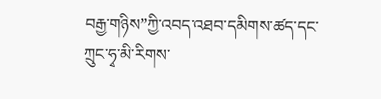བརྒྱ་གཉིས”ཀྱི་འབད་འཐབ་དམིགས་ཚད་དང་ཀྲུང་ཧྭ་མི་རིགས་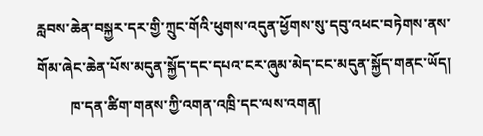རླབས་ཆེན་བསྐྱར་དར་གྱི་ཀྲུང་གོའི་ཕུགས་འདུན་ཕྱོགས་སུ་དབུ་འཕང་བཏེགས་ནས་གོམ་ཞེང་ཆེན་པོས་མདུན་སྐྱོད་དང་དཔའ་ངར་ཞུམ་མེད་ངང་མདུན་སྐྱོད་གནང་ཡོད།
         ཁ་དན་ཚིག་གནས་ཀྱི་འགན་འཁྲི་དང་ལས་འགན།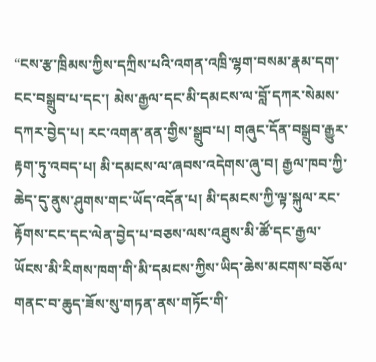“ངས་རྩ་ཁྲིམས་ཀྱིས་དཀྲིས་པའི་འགན་འཁྲི་ལྷག་བསམ་རྣམ་དག་ངང་བསྒྲུབ་པ་དང་། མེས་རྒྱལ་དང་མི་དམངས་ལ་བློ་དཀར་སེམས་དཀར་བྱེད་པ། རང་འགན་ནན་གྱིས་སྒྲུབ་པ། གཞུང་དོན་བསྒྲུབ་རྒྱུར་རྟག་ཏུ་འབད་པ། མི་དམངས་ལ་ཞབས་འདེགས་ཞུ་བ། རྒྱལ་ཁབ་ཀྱི་ཆེད་དུ་ནུས་ཤུགས་གང་ཡོད་འདོན་པ། མི་དམངས་ཀྱི་ལྟ་སྐུལ་རང་རྟོགས་ངང་དང་ལེན་བྱེད་པ་བཅས་ལས་འཐུས་མི་ཚོ་དང་རྒྱལ་ཡོངས་མི་རིགས་ཁག་གི་མི་དམངས་ཀྱིས་ཡིད་ཆེས་མངགས་བཅོལ་གནང་བ་ཆུད་ཟོས་སུ་གཏན་ནས་གཏོང་གི་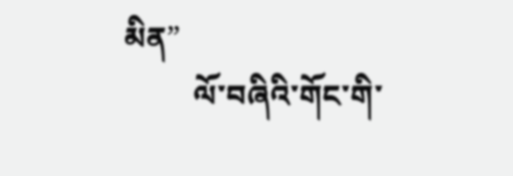མིན”
         ལོ་བཞིའི་གོང་གི་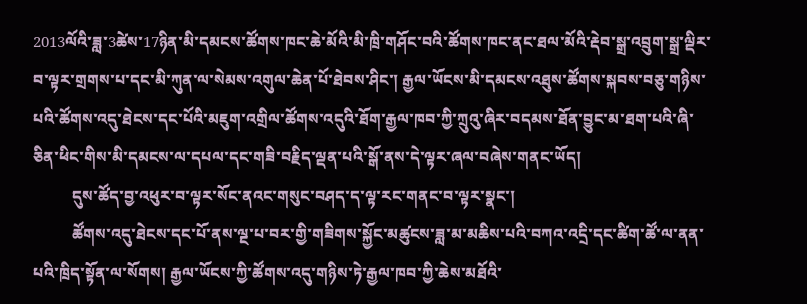2013ལོའི་ཟླ་3ཚེས་17ཉིན་མི་དམངས་ཚོགས་ཁང་ཆེ་མོའི་མི་ཁྲི་གཤོང་བའི་ཚོགས་ཁང་ནང་ཐལ་མོའི་རྡེབ་སྒྲ་འབྲུག་སྒྲ་ལྡིར་བ་ལྟར་གྲགས་པ་དང་མི་ཀུན་ལ་སེམས་འགུལ་ཆེན་པོ་ཐེབས་ཤིང་། རྒྱལ་ཡོངས་མི་དམངས་འཐུས་ཚོགས་སྐབས་བཅུ་གཉིས་པའི་ཚོགས་འདུ་ཐེངས་དང་པོའི་མཇུག་འགྲིལ་ཚོགས་འདུའི་ཐོག་རྒྱལ་ཁབ་ཀྱི་ཀྲུའུ་ཞིར་བདམས་ཐོན་བྱུང་མ་ཐག་པའི་ཞི་ཅིན་ཕིང་གིས་མི་དམངས་ལ་དཔལ་དང་གཟི་བརྗིད་ལྡན་པའི་སྒོ་ནས་དེ་ལྟར་ཞལ་བཞེས་གནང་ཡོད།
          དུས་ཚོད་བྱ་འཕུར་བ་ལྟར་སོང་ནའང་གསུང་བཤད་ད་ལྟ་རང་གནང་བ་ལྟར་སྣང་།
          ཚོགས་འདུ་ཐེངས་དང་པོ་ནས་ལྔ་པ་བར་གྱི་གཟིགས་སྐྱོང་མཚུངས་ཟླ་མ་མཆིས་པའི་བཀའ་འདྲི་དང་ཚིག་ཚོ་ལ་ནན་པའི་ཁྲིད་སྟོན་ལ་སོགས། རྒྱལ་ཡོངས་ཀྱི་ཚོགས་འདུ་གཉིས་ཏེ་རྒྱལ་ཁབ་ཀྱི་ཆེས་མཐོའི་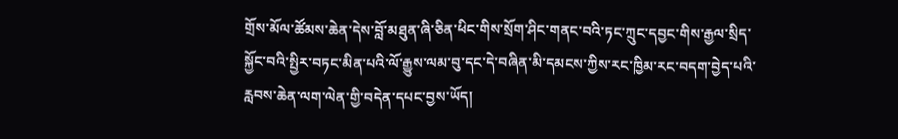གྲོས་མོལ་ཚོམས་ཆེན་དེས་བློ་མཐུན་ཞི་ཅིན་ཕིང་གིས་སྲོག་ཤིང་གནང་བའི་ཏང་ཀྲུང་དབྱང་གིས་རྒྱལ་སྲིད་སྐྱོང་བའི་སྤྱིར་བཏང་མིན་པའི་ལོ་རྒྱུས་ལམ་བུ་དང་དེ་བཞིན་མི་དམངས་ཀྱིས་རང་ཁྱིམ་རང་བདག་བྱེད་པའི་རླབས་ཆེན་ལག་ལེན་གྱི་བདེན་དཔང་བྱས་ཡོད།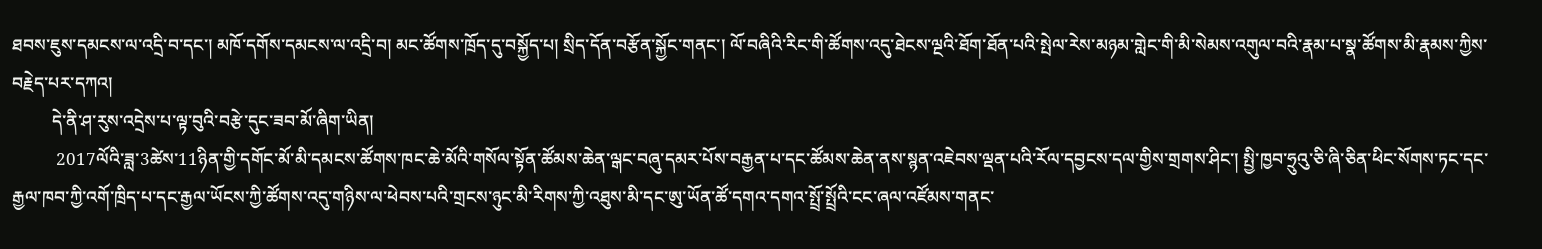ཐབས་ཇུས་དམངས་ལ་འདྲི་བ་དང་། མཁོ་དགོས་དམངས་ལ་འདྲི་བ། མང་ཚོགས་ཁྲོད་དུ་བསྐྱོད་པ། སྲིད་དོན་བརྩོན་སྐྱོང་གནང་། ལོ་བཞིའི་རིང་གི་ཚོགས་འདུ་ཐེངས་ལྔའི་ཐོག་ཐོན་པའི་སྤེལ་རེས་མཉམ་གླེང་གི་མི་སེམས་འགུལ་བའི་རྣམ་པ་སྣ་ཚོགས་མི་རྣམས་ཀྱིས་བརྗེད་པར་དཀའ།
         དེ་ནི་ཤ་རུས་འདྲེས་པ་ལྟ་བུའི་བརྩེ་དུང་ཟབ་མོ་ཞིག་ཡིན།
          2017ལོའི་ཟླ་3ཚེས་11ཉིན་གྱི་དགོང་མོ་མི་དམངས་ཚོགས་ཁང་ཆེ་མོའི་གསོལ་སྟོན་ཚོམས་ཆེན་ལྒང་བཞུ་དམར་པོས་བརྒྱན་པ་དང་ཚོམས་ཆེན་ནས་སྙན་འཇེབས་ལྡན་པའི་རོལ་དབྱངས་དལ་གྱིས་གྲགས་ཤིང་། སྤྱི་ཁྱབ་ཧྲུའུ་ཅི་ཞི་ཅིན་ཕིང་སོགས་ཏང་དང་རྒྱལ་ཁབ་ཀྱི་འགོ་ཁྲིད་པ་དང་རྒྱལ་ཡོངས་ཀྱི་ཚོགས་འདུ་གཉིས་ལ་ཕེབས་པའི་གྲངས་ཉུང་མི་རིགས་ཀྱི་འཐུས་མི་དང་ཨུ་ཡོན་ཚོ་དགའ་དགའ་སྤྲོ་སྤྲོའི་ངང་ཞལ་འཛོམས་གནང་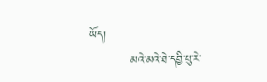ཡོད།
          མའེ་མའེ་ཐེ་དབྱི་པུ་རེ་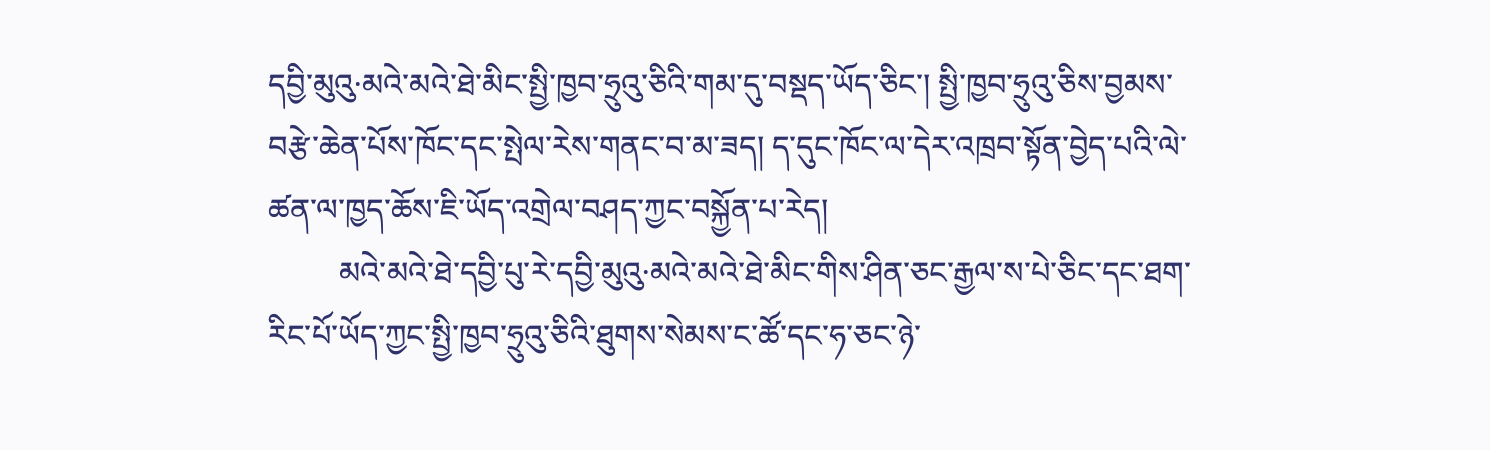དབྱི་མུའུ·མའེ་མའེ་ཐེ་མིང་སྤྱི་ཁྱབ་ཧྲུའུ་ཅིའི་གམ་དུ་བསྡད་ཡོད་ཅིང་། སྤྱི་ཁྱབ་ཧྲུའུ་ཅིས་བྱམས་བརྩེ་ཆེན་པོས་ཁོང་དང་སྤེལ་རེས་གནང་བ་མ་ཟད། ད་དུང་ཁོང་ལ་དེར་འཁྲབ་སྟོན་བྱེད་པའི་ལེ་ཚན་ལ་ཁྱད་ཆོས་ཇི་ཡོད་འགྲེལ་བཤད་ཀྱང་བསྐྱོན་པ་རེད།
         མའེ་མའེ་ཐེ་དབྱི་པུ་རེ་དབྱི་མུའུ·མའེ་མའེ་ཐེ་མིང་གིས་ཤིན་ཅང་རྒྱལ་ས་པེ་ཅིང་དང་ཐག་རིང་པོ་ཡོད་ཀྱང་སྤྱི་ཁྱབ་ཧྲུའུ་ཅིའི་ཐུགས་སེམས་ང་ཚོ་དང་ཧ་ཅང་ཉེ་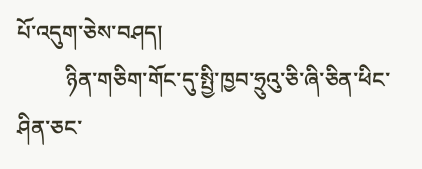པོ་འདུག་ཅེས་བཤད།
         ཉིན་གཅིག་གོང་དུ་སྤྱི་ཁྱབ་ཧྲུའུ་ཅི་ཞི་ཅིན་ཕིང་ཤིན་ཅང་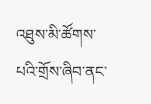འཐུས་མི་ཚོགས་པའི་གྲོས་ཞིབ་ནང་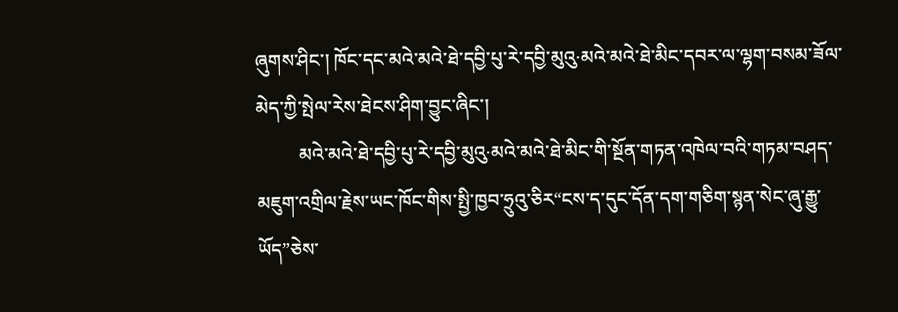ཞུགས་ཤིང་། ཁོང་དང་མའེ་མའེ་ཐེ་དབྱི་པུ་རེ་དབྱི་མུའུ·མའེ་མའེ་ཐེ་མིང་དབར་ལ་ལྷག་བསམ་ཟོལ་མེད་ཀྱི་སྤེལ་རེས་ཐེངས་ཤིག་བྱུང་ཞིང་།
         མའེ་མའེ་ཐེ་དབྱི་པུ་རེ་དབྱི་མུའུ·མའེ་མའེ་ཐེ་མིང་གི་སྔོན་གཏན་འཁེལ་བའི་གཏམ་བཤད་མཇུག་འགྲིལ་རྗེས་ཡང་ཁོང་གིས་སྤྱི་ཁྱབ་ཧྲུའུ་ཅིར“ངས་ད་དུང་དོན་དག་གཅིག་སྙན་སེང་ཞུ་རྒྱུ་ཡོད”ཅེས་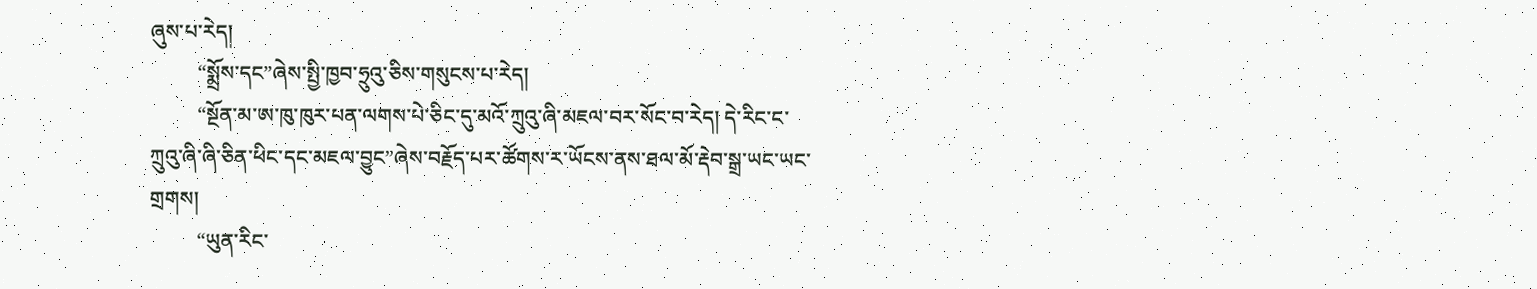ཞུས་པ་རེད།
         “སྨྲོས་དང”ཞེས་སྤྱི་ཁྱབ་ཧྲུའུ་ཅིས་གསུངས་པ་རེད།
         “སྔོན་མ་ཨ་ཁུ་ཁུར་པན་ལགས་པེ་ཅིང་དུ་མའོ་ཀྲུའུ་ཞི་མཇལ་བར་སོང་བ་རེད། དེ་རིང་ང་ཀྲུའུ་ཞི་ཞི་ཅིན་ཕིང་དང་མཇལ་བྱུང”ཞེས་བརྗོད་པར་ཚོགས་ར་ཡོངས་ནས་ཐལ་མོ་རྡེབ་སྒྲ་ཡང་ཡང་གྲགས།
         “ཡུན་རིང་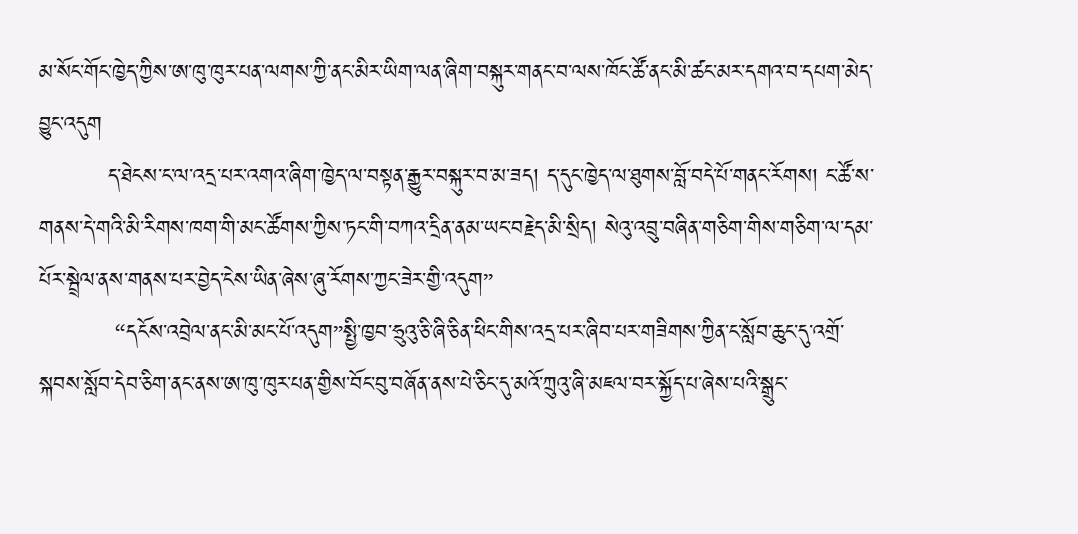མ་སོང་གོང་ཁྱེད་ཀྱིས་ཨ་ཁུ་ཁུར་པན་ལགས་ཀྱི་ནང་མིར་ཡིག་ལན་ཞིག་བསྐུར་གནང་བ་ལས་ཁོང་ཚོ་ནང་མི་ཚང་མར་དགའ་བ་དཔག་མེད་བྱུང་འདུག
         ད་ཐེངས་ང་ལ་འདྲ་པར་འགའ་ཞིག་ཁྱེད་ལ་བསྟན་རྒྱུར་བསྐུར་བ་མ་ཟད། ད་དུང་ཁྱེད་ལ་ཐུགས་བློ་བདེ་པོ་གནང་རོགས། ང་ཚོ་ས་གནས་དེ་གའི་མི་རིགས་ཁག་གི་མང་ཚོགས་ཀྱིས་ཏང་གི་བཀའ་དྲིན་ནམ་ཡང་བརྗེད་མི་སྲིད། སེའུ་འབྲུ་བཞིན་གཅིག་གིས་གཅིག་ལ་དམ་པོར་སྦྲེལ་ནས་གནས་པར་བྱེད་ངེས་ཡིན་ཞེས་ཞུ་རོགས་ཀྱང་ཟེར་གྱི་འདུག”
          “དངོས་འབྲེལ་ནང་མི་མང་པོ་འདུག”སྤྱི་ཁྱབ་ཧྲུའུ་ཅི་ཞི་ཅིན་ཕིང་གིས་འདྲ་པར་ཞིབ་པར་གཟིགས་ཀྱིན་ང་སློབ་ཆུང་དུ་འགྲོ་སྐབས་སློབ་དེབ་ཅིག་ནང་ནས་ཨ་ཁུ་ཁུར་པན་གྱིས་བོང་བུ་བཞོན་ནས་པེ་ཅིང་དུ་མའོ་ཀྲུའུ་ཞི་མཇལ་བར་སྐྱོད་པ་ཞེས་པའི་སྒྲུང་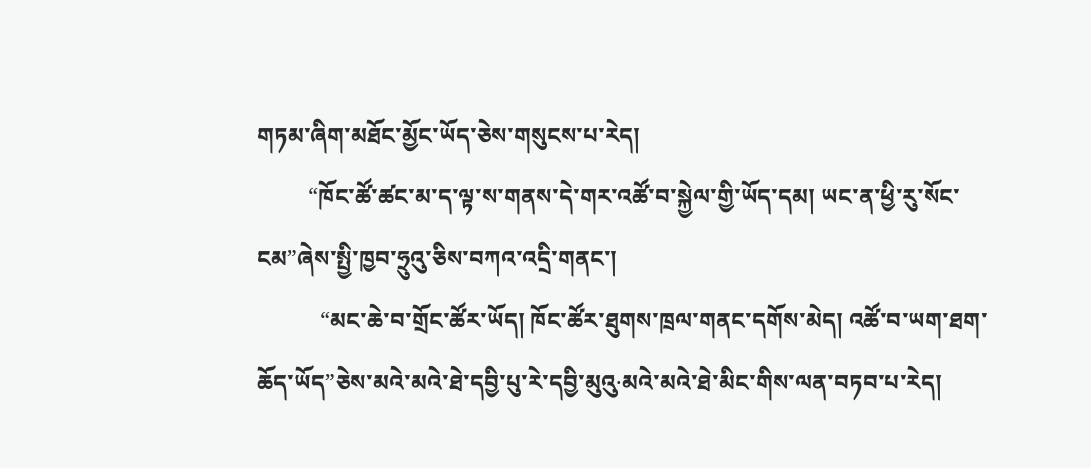གཏམ་ཞིག་མཐོང་མྱོང་ཡོད་ཅེས་གསུངས་པ་རེད།
         “ཁོང་ཚོ་ཚང་མ་ད་ལྟ་ས་གནས་དེ་གར་འཚོ་བ་སྐྱེལ་གྱི་ཡོད་དམ། ཡང་ན་ཕྱི་རུ་སོང་ངམ”ཞེས་སྤྱི་ཁྱབ་ཧྲུའུ་ཅིས་བཀའ་འདྲི་གནང་།
           “མང་ཆེ་བ་གྲོང་ཚོར་ཡོད། ཁོང་ཚོར་ཐུགས་ཁྲལ་གནང་དགོས་མེད། འཚོ་བ་ཡག་ཐག་ཆོད་ཡོད”ཅེས་མའེ་མའེ་ཐེ་དབྱི་པུ་རེ་དབྱི་མུའུ·མའེ་མའེ་ཐེ་མིང་གིས་ལན་བཏབ་པ་རེད།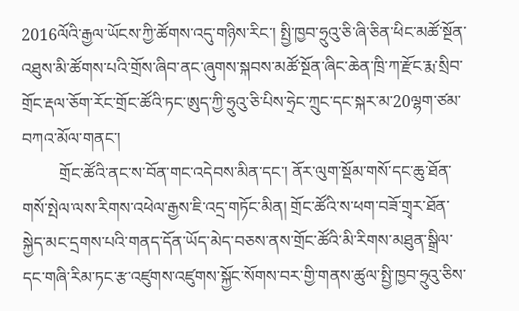2016ལོའི་རྒྱལ་ཡོངས་ཀྱི་ཚོགས་འདུ་གཉིས་རིང་། སྤྱི་ཁྱབ་ཧྲུའུ་ཅི་ཞི་ཅིན་ཕིང་མཚོ་སྔོན་འཐུས་མི་ཚོགས་པའི་གྲོས་ཞིབ་ནང་ཞུགས་སྐབས་མཚོ་སྔོན་ཞིང་ཆེན་ཁྲི་ཀ་རྫོང་རྨ་སྲིབ་གྲོང་རྡལ་ཅོག་རོང་གྲོང་ཚོའི་ཏང་ཨུད་ཀྱི་ཧྲུའུ་ཅི་པིས་ཧྲེང་ཀྲུང་དང་སྐར་མ་20ལྷག་ཙམ་བཀའ་མོལ་གནང་།
         གྲོང་ཚོའི་ནང་ས་བོན་གང་འདེབས་མིན་དང་། ནོར་ལུག་སྡོམ་གསོ་དང་ཆུ་ཐོན་གསོ་སྤེལ་ལས་རིགས་འཕེལ་རྒྱས་ཇི་འདྲ་གཏོང་མིན། གྲོང་ཚོའི་ས་ཕག་བཟོ་གྲྭར་ཐོན་སྐྱེད་མང་དྲགས་པའི་གནད་དོན་ཡོད་མེད་བཅས་ནས་གྲོང་ཚོའི་མི་རིགས་མཐུན་སྒྲིལ་དང་གཞི་རིམ་ཏང་རྩ་འཛུགས་འཛུགས་སྐྱོང་སོགས་བར་གྱི་གནས་ཚུལ་སྤྱི་ཁྱབ་ཧྲུའུ་ཅིས་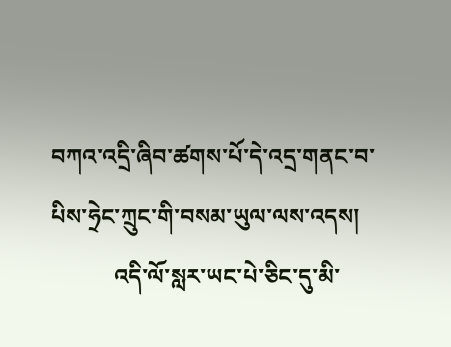བཀའ་འདྲི་ཞིབ་ཚགས་པོ་དེ་འདྲ་གནང་བ་པིས་ཧྲེང་ཀྲུང་གི་བསམ་ཡུལ་ལས་འདས།
           འདི་ལོ་སླར་ཡང་པེ་ཅིང་དུ་མི་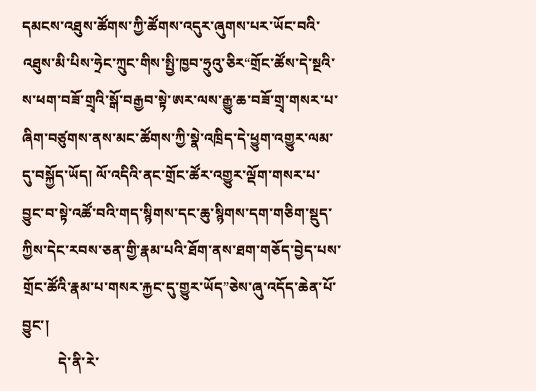དམངས་འཐུས་ཚོགས་ཀྱི་ཚོགས་འདུར་ཞུགས་པར་ཡོང་བའི་འཐུས་མི་པིས་ཧྲེང་ཀྲུང་གིས་སྤྱི་ཁྱབ་ཧྲུའུ་ཅིར“གྲོང་ཚོས་དེ་སྔའི་ས་ཕག་བཟོ་གྲྭའི་སྒོ་བརྒྱབ་སྟེ་ཨར་ལས་རྒྱུ་ཆ་བཟོ་གྲྭ་གསར་པ་ཞིག་བཙུགས་ནས་མང་ཚོགས་ཀྱི་སྣེ་འཁྲིད་དེ་ཕྱུག་འགྱུར་ལམ་དུ་བསྐྱོད་ཡོད། ལོ་འདིའི་ནང་གྲོང་ཚོར་འགྱུར་ལྡོག་གསར་པ་བྱུང་བ་སྟེ་འཚོ་བའི་གད་སྙིགས་དང་ཆུ་སྙིགས་དག་གཅིག་སྡུད་ཀྱིས་དེང་རབས་ཅན་གྱི་རྣམ་པའི་ཐོག་ནས་ཐག་གཅོད་བྱེད་པས་གྲོང་ཚོའི་རྣམ་པ་གསར་རྐྱང་དུ་གྱུར་ཡོད”ཅེས་ཞུ་འདོད་ཆེན་པོ་བྱུང་།
          དེ་ནི་རེ་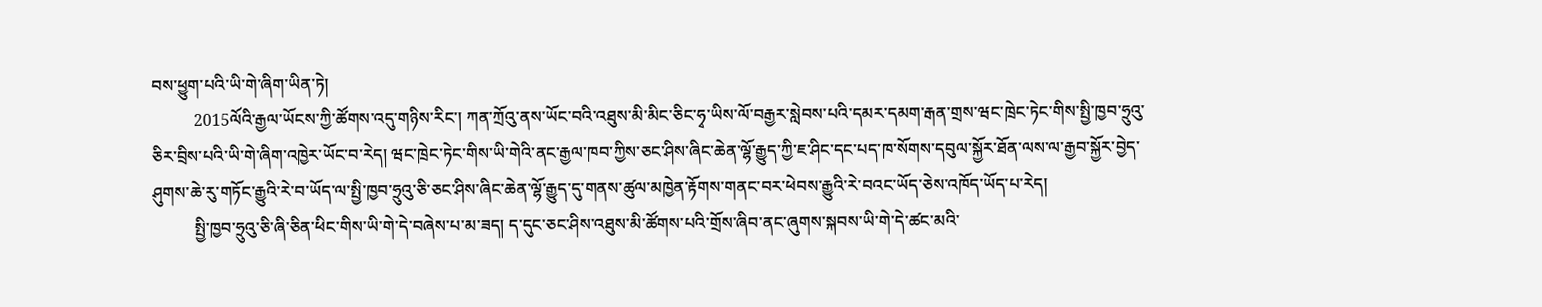བས་ཕྱུག་པའི་ཡི་གེ་ཞིག་ཡིན་ཏེ།
          2015ལོའི་རྒྱལ་ཡོངས་ཀྱི་ཚོགས་འདུ་གཉིས་རིང་། ཀན་ཀྲོའུ་ནས་ཡོང་བའི་འཐུས་མི་མིང་ཅིང་ཧྭ་ཡིས་ལོ་བརྒྱར་སླེབས་པའི་དམར་དམག་རྒན་གྲས་ཝང་ཁྲེང་ཏེང་གིས་སྤྱི་ཁྱབ་ཧྲུའུ་ཅིར་བྲིས་པའི་ཡི་གེ་ཞིག་འཁྱེར་ཡོང་བ་རེད། ཝང་ཁྲེང་ཏེང་གིས་ཡི་གེའི་ནང་རྒྱལ་ཁབ་ཀྱིས་ཅང་ཤིས་ཞིང་ཆེན་ལྷོ་རྒྱུད་ཀྱི་ཇ་ཤིང་དང་པད་ཁ་སོགས་དབུལ་སྐྱོར་ཐོན་ལས་ལ་རྒྱབ་སྐྱོར་བྱེད་ཤུགས་ཆེ་རུ་གཏོང་རྒྱུའི་རེ་བ་ཡོད་ལ་སྤྱི་ཁྱབ་ཧྲུའུ་ཅི་ཅང་ཤིས་ཞིང་ཆེན་ལྷོ་རྒྱུད་དུ་གནས་ཚུལ་མཁྱེན་རྟོགས་གནང་བར་ཕེབས་རྒྱུའི་རེ་བའང་ཡོད་ཅེས་འཁོད་ཡོད་པ་རེད།
          སྤྱི་ཁྱབ་ཧྲུའུ་ཅི་ཞི་ཅིན་ཕིང་གིས་ཡི་གེ་དེ་བཞེས་པ་མ་ཟད། ད་དུང་ཅང་ཤིས་འཐུས་མི་ཚོགས་པའི་གྲོས་ཞིབ་ནང་ཞུགས་སྐབས་ཡི་གེ་དེ་ཚང་མའི་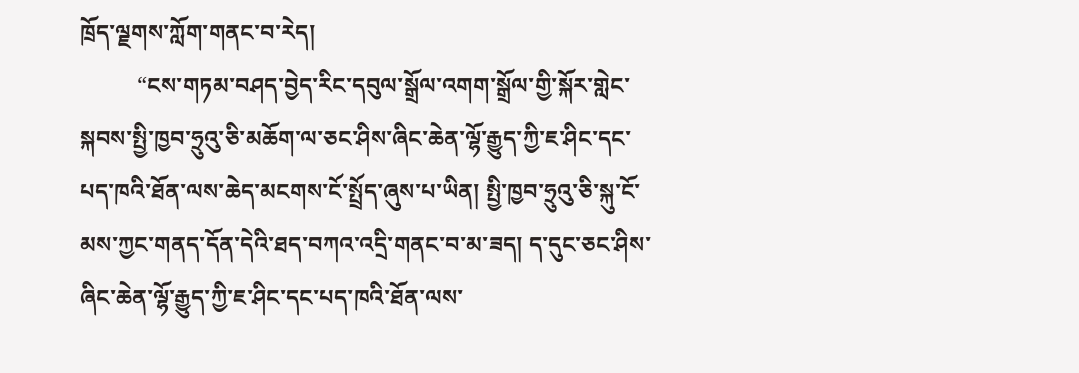ཁྲོད་ལྗགས་ཀློག་གནང་བ་རེད།
          “ངས་གཏམ་བཤད་བྱེད་རིང་དབུལ་སྒྲོལ་འགག་སྒྲོལ་གྱི་སྐོར་གླེང་སྐབས་སྤྱི་ཁྱབ་ཧྲུའུ་ཅི་མཆོག་ལ་ཅང་ཤིས་ཞིང་ཆེན་ལྷོ་རྒྱུད་ཀྱི་ཇ་ཤིང་དང་པད་ཁའི་ཐོན་ལས་ཆེད་མངགས་ངོ་སྤྲོད་ཞུས་པ་ཡིན། སྤྱི་ཁྱབ་ཧྲུའུ་ཅི་སྐུ་ངོ་མས་ཀྱང་གནད་དོན་དེའི་ཐད་བཀའ་འདྲི་གནང་བ་མ་ཟད། ད་དུང་ཅང་ཤིས་ཞིང་ཆེན་ལྷོ་རྒྱུད་ཀྱི་ཇ་ཤིང་དང་པད་ཁའི་ཐོན་ལས་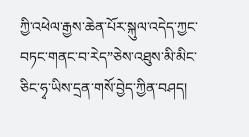ཀྱི་འཕེལ་རྒྱས་ཆེན་པོར་སྐུལ་འདེད་ཀྱང་བཏང་གནང་བ་རེད”ཅེས་འཐུས་མི་མིང་ཅིང་ཧྭ་ཡིས་དྲན་གསོ་བྱེད་ཀྱིན་བཤད།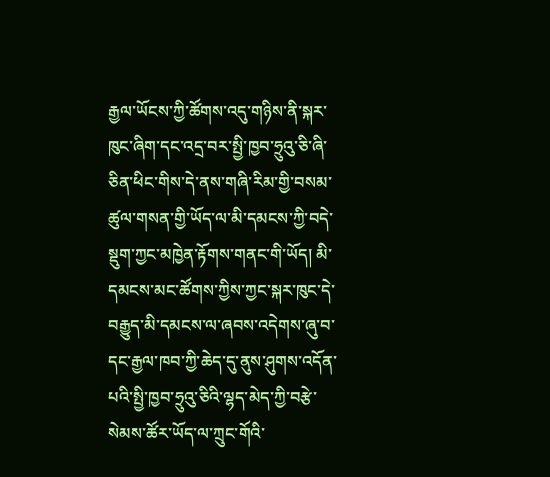རྒྱལ་ཡོངས་ཀྱི་ཚོགས་འདུ་གཉིས་ནི་སྐར་ཁུང་ཞིག་དང་འདྲ་བར་སྤྱི་ཁྱབ་ཧྲུའུ་ཅི་ཞི་ཅིན་ཕིང་གིས་དེ་ནས་གཞི་རིམ་གྱི་བསམ་ཚུལ་གསན་གྱི་ཡོད་ལ་མི་དམངས་ཀྱི་བདེ་སྡུག་ཀྱང་མཁྱེན་རྟོགས་གནང་གི་ཡོད། མི་དམངས་མང་ཚོགས་ཀྱིས་ཀྱང་སྐར་ཁུང་དེ་བརྒྱུད་མི་དམངས་ལ་ཞབས་འདེགས་ཞུ་བ་དང་རྒྱལ་ཁབ་ཀྱི་ཆེད་དུ་ནུས་ཤུགས་འདོན་པའི་སྤྱི་ཁྱབ་ཧྲུའུ་ཅིའི་ལྷད་མེད་ཀྱི་བརྩེ་སེམས་ཚོར་ཡོད་ལ་ཀྲུང་གོའི་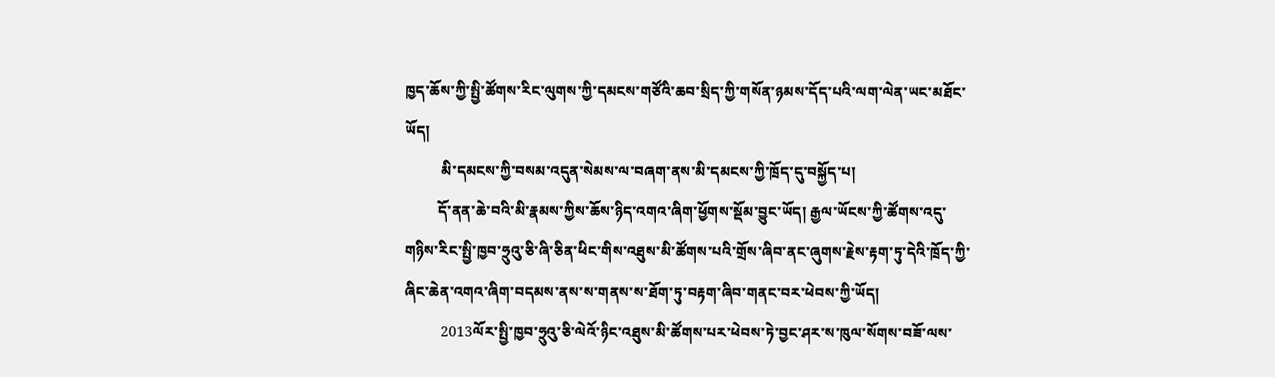ཁྱད་ཆོས་ཀྱི་སྤྱི་ཚོགས་རིང་ལུགས་ཀྱི་དམངས་གཙོའི་ཆབ་སྲིད་ཀྱི་གསོན་ཉམས་དོད་པའི་ལག་ལེན་ཡང་མཐོང་ཡོད།
          མི་དམངས་ཀྱི་བསམ་འདུན་སེམས་ལ་བཞག་ནས་མི་དམངས་ཀྱི་ཁྲོད་དུ་བསྐྱོད་པ།
         དོ་ནན་ཆེ་བའི་མི་རྣམས་ཀྱིས་ཆོས་ཉིད་འགའ་ཞིག་ཕྱོགས་སྡོམ་བྱུང་ཡོད། རྒྱལ་ཡོངས་ཀྱི་ཚོགས་འདུ་གཉིས་རིང་སྤྱི་ཁྱབ་ཧྲུའུ་ཅི་ཞི་ཅིན་ཕིང་གིས་འཐུས་མི་ཚོགས་པའི་གྲོས་ཞིབ་ནང་ཞུགས་རྗེས་རྟག་ཏུ་དེའི་ཁྲོད་ཀྱི་ཞིང་ཆེན་འགའ་ཞིག་བདམས་ནས་ས་གནས་ས་ཐོག་ཏུ་བརྟག་ཞིབ་གནང་བར་ཕེབས་ཀྱི་ཡོད།
          2013ལོར་སྤྱི་ཁྱབ་ཧྲུའུ་ཅི་ལེའོ་ཉིང་འཐུས་མི་ཚོགས་པར་ཕེབས་ཏེ་བྱང་ཤར་ས་ཁུལ་སོགས་བཟོ་ལས་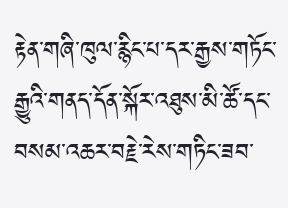རྟེན་གཞི་ཁུལ་རྙིང་པ་དར་རྒྱས་གཏོང་རྒྱུའི་གནད་དོན་སྐོར་འཐུས་མི་ཚོ་དང་བསམ་འཆར་བརྗེ་རེས་གཏིང་ཟབ་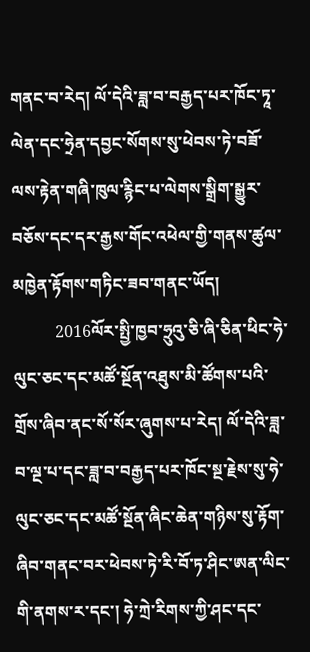གནང་བ་རེད། ལོ་དེའི་ཟླ་བ་བརྒྱད་པར་ཁོང་ཏཱ་ལེན་དང་ཧྲེན་དབྱང་སོགས་སུ་ཕེབས་ཏེ་བཟོ་ལས་རྟེན་གཞི་ཁུལ་རྙིང་པ་ལེགས་སྒྲིག་སྒྱུར་བཅོས་དང་དར་རྒྱས་གོང་འཕེལ་གྱི་གནས་ཚུལ་མཁྱེན་རྟོགས་གཏིང་ཟབ་གནང་ཡོད།
          2016ལོར་སྤྱི་ཁྱབ་ཧྲུའུ་ཅི་ཞི་ཅིན་ཕིང་ཧེ་ལུང་ཅང་དང་མཚོ་སྔོན་འཐུས་མི་ཚོགས་པའི་གྲོས་ཞིབ་ནང་སོ་སོར་ཞུགས་པ་རེད། ལོ་དེའི་ཟླ་བ་ལྔ་པ་དང་ཟླ་བ་བརྒྱད་པར་ཁོང་སྔ་རྗེས་སུ་ཧེ་ལུང་ཅང་དང་མཚོ་སྔོན་ཞིང་ཆེན་གཉིས་སུ་རྟོག་ཞིབ་གནང་བར་ཕེབས་ཏེ་རི་བོ་ཏ་ཤིང་ཨན་ལིང་གི་ནགས་ར་དང་། ཧེ་ཀྲེ་རིགས་ཀྱི་ཤང་དང་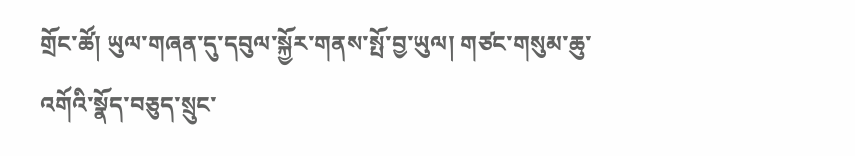གྲོང་ཚོ། ཡུལ་གཞན་དུ་དབུལ་སྐྱོར་གནས་སྤོ་བྱ་ཡུལ། གཙང་གསུམ་ཆུ་འགོའི་སྣོད་བཅུད་སྲུང་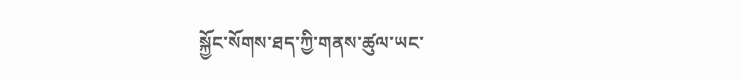སྐྱོང་སོགས་ཐད་ཀྱི་གནས་ཚུལ་ཡང་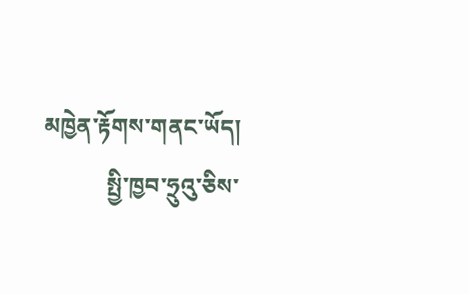མཁྱེན་རྟོགས་གནང་ཡོད།
           སྤྱི་ཁྱབ་ཧྲུའུ་ཅིས་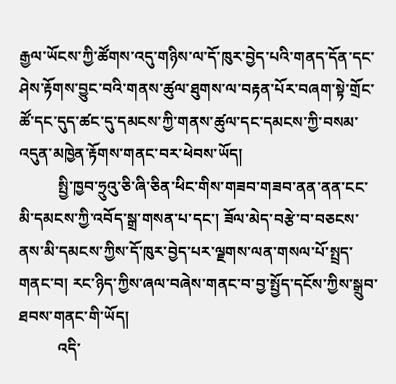རྒྱལ་ཡོངས་ཀྱི་ཚོགས་འདུ་གཉིས་ལ་དོ་ཁུར་བྱེད་པའི་གནད་དོན་དང་ཤེས་རྟོགས་བྱུང་བའི་གནས་ཚུལ་ཐུགས་ལ་བརྟན་པོར་བཞག་སྟེ་གྲོང་ཚོ་དང་དུད་ཚང་དུ་དམངས་ཀྱི་གནས་ཚུལ་དང་དམངས་ཀྱི་བསམ་འདུན་མཁྱེན་རྟོགས་གནང་བར་ཕེབས་ཡོད།
          སྤྱི་ཁྱབ་ཧྲུའུ་ཅི་ཞི་ཅིན་ཕིང་གིས་གཟབ་གཟབ་ནན་ནན་ངང་མི་དམངས་ཀྱི་འབོད་སྒྲ་གསན་པ་དང་། ཟོལ་མེད་བརྩེ་བ་བཅངས་ནས་མི་དམངས་ཀྱིས་དོ་ཁུར་བྱེད་པར་ལྗགས་ལན་གསལ་པོ་སྤྲད་གནང་བ། རང་ཉིད་ཀྱིས་ཞལ་བཞེས་གནང་བ་བྱ་སྤྱོད་དངོས་ཀྱིས་སྒྲུབ་ཐབས་གནང་གི་ཡོད།
          འདི་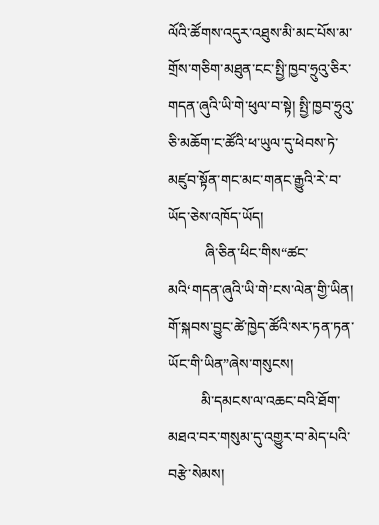ལོའི་ཚོགས་འདུར་འཐུས་མི་མང་པོས་མ་གྲོས་གཅིག་མཐུན་ངང་སྤྱི་ཁྱབ་ཧྲུའུ་ཅིར་གདན་ཞུའི་ཡི་གེ་ཕུལ་བ་སྟེ། སྤྱི་ཁྱབ་ཧྲུའུ་ཅི་མཆོག་ང་ཚོའི་ཕ་ཡུལ་དུ་ཕེབས་ཏེ་མཛུབ་སྟོན་གང་མང་གནང་རྒྱུའི་རེ་བ་ཡོད་ཅེས་འཁོད་ཡོད།
          ཞི་ཅིན་ཕིང་གིས“ཚང་མའི‘གདན་ཞུའི་ཡི་གེ’ངས་ལེན་གྱི་ཡིན། གོ་སྐབས་བྱུང་ཚེ་ཁྱེད་ཚོའི་སར་ཏན་ཏན་ཡོང་གི་ཡིན”ཞེས་གསུངས།
         མི་དམངས་ལ་འཆང་བའི་ཐོག་མཐའ་བར་གསུམ་དུ་འགྱུར་བ་མེད་པའི་བརྩེ་སེམས།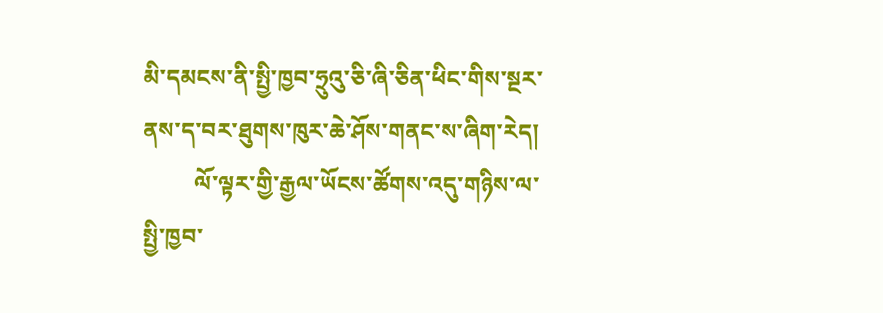མི་དམངས་ནི་སྤྱི་ཁྱབ་ཧྲུའུ་ཅི་ཞི་ཅིན་ཕིང་གིས་སྔར་ནས་ད་བར་ཐུགས་ཁུར་ཆེ་ཤོས་གནང་ས་ཞིག་རེད།
         ལོ་ལྟར་གྱི་རྒྱལ་ཡོངས་ཚོགས་འདུ་གཉིས་ལ་སྤྱི་ཁྱབ་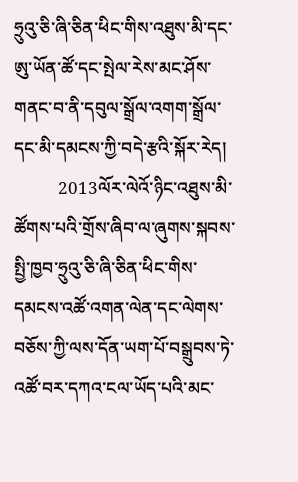ཧྲུའུ་ཅི་ཞི་ཅིན་ཕིང་གིས་འཐུས་མི་དང་ཨུ་ཡོན་ཚོ་དང་སྤེལ་རེས་མང་ཤོས་གནང་བ་ནི་དབུལ་སྒྲོལ་འགག་སྒྲོལ་དང་མི་དམངས་ཀྱི་བདེ་རྩའི་སྐོར་རེད།
          2013ལོར་ལེའོ་ཉིང་འཐུས་མི་ཚོགས་པའི་གྲོས་ཞིབ་ལ་ཞུགས་སྐབས་སྤྱི་ཁྱབ་ཧྲུའུ་ཅི་ཞི་ཅིན་ཕིང་གིས་དམངས་འཚོ་འགན་ལེན་དང་ལེགས་བཅོས་ཀྱི་ལས་དོན་ཡག་པོ་བསྒྲུབས་ཏེ་འཚོ་བར་དཀའ་ངལ་ཡོད་པའི་མང་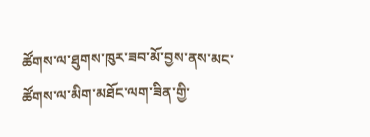ཚོགས་ལ་ཐུགས་ཁུར་ཟབ་མོ་བྱས་ནས་མང་ཚོགས་ལ་མིག་མཐོང་ལག་ཟིན་གྱི་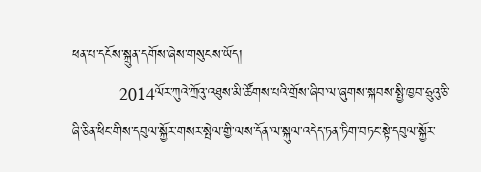ཕན་པ་དངོས་སྐྲུན་དགོས་ཞེས་གསུངས་ཡོད།
          2014ལོར་ཀུའེ་ཀྲོའུ་འཐུས་མི་ཚོགས་པའི་གྲོས་ཞིབ་ལ་ཞུགས་སྐབས་སྤྱི་ཁྱབ་ཧྲུའུ་ཅི་ཞི་ཅིན་ཕིང་གིས་དབུལ་སྐྱོར་གསར་སྤེལ་གྱི་ལས་དོན་ལ་སྐུལ་འདེད་ཏན་ཏིག་བཏང་སྟེ་དབུལ་སྐྱོར་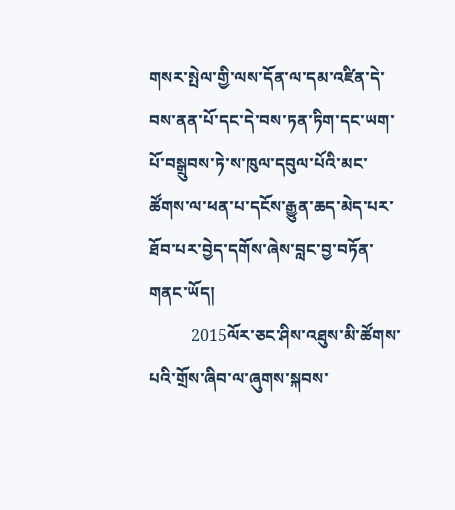གསར་སྤེལ་གྱི་ལས་དོན་ལ་དམ་འཛིན་དེ་བས་ནན་པོ་དང་དེ་བས་ཏན་ཏིག་དང་ཡག་པོ་བསྒྲུབས་ཏེ་ས་ཁུལ་དབུལ་པོའི་མང་ཚོགས་ལ་ཕན་པ་དངོས་རྒྱུན་ཆད་མེད་པར་ཐོབ་པར་བྱེད་དགོས་ཞེས་བླང་བྱ་བཏོན་གནང་ཡོད།
          2015ལོར་ཅང་ཤིས་འཐུས་མི་ཚོགས་པའི་གྲོས་ཞིབ་ལ་ཞུགས་སྐབས་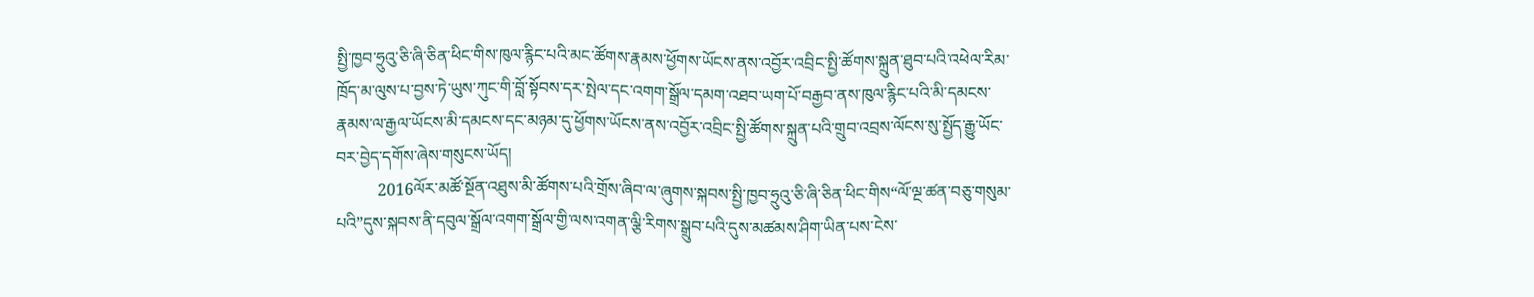སྤྱི་ཁྱབ་ཧྲུའུ་ཅི་ཞི་ཅིན་ཕིང་གིས་ཁུལ་རྙིང་པའི་མང་ཚོགས་རྣམས་ཕྱོགས་ཡོངས་ནས་འབྱོར་འབྲིང་སྤྱི་ཚོགས་སྐྲུན་ཐུབ་པའི་འཕེལ་རིམ་ཁྲོད་མ་ལུས་པ་བྱས་ཏེ་ཡུས་ཀུང་གི་བློ་སྟོབས་དར་སྤེལ་དང་འགག་སྒྲོལ་དམག་འཐབ་ཡག་པོ་བརྒྱབ་ནས་ཁུལ་རྙིང་པའི་མི་དམངས་རྣམས་ལ་རྒྱལ་ཡོངས་མི་དམངས་དང་མཉམ་དུ་ཕྱོགས་ཡོངས་ནས་འབྱོར་འབྲིང་སྤྱི་ཚོགས་སྐྲུན་པའི་གྲུབ་འབྲས་ལོངས་སུ་སྤྱོད་རྒྱུ་ཡོང་བར་བྱེད་དགོས་ཞེས་གསུངས་ཡོད།
          2016ལོར་མཚོ་སྔོན་འཐུས་མི་ཚོགས་པའི་གྲོས་ཞིབ་ལ་ཞུགས་སྐབས་སྤྱི་ཁྱབ་ཧྲུའུ་ཅི་ཞི་ཅིན་ཕིང་གིས“ལོ་ལྔ་ཚན་བཅུ་གསུམ་པའི”དུས་སྐབས་ནི་དབུལ་སྒྲོལ་འགག་སྒྲོལ་གྱི་ལས་འགན་ལྕི་རིགས་སྒྲུབ་པའི་དུས་མཚམས་ཤིག་ཡིན་པས་ངེས་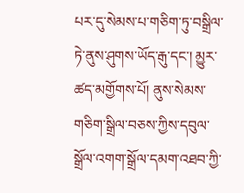པར་དུ་སེམས་པ་གཅིག་ཏུ་བསྒྲིལ་ཏེ་ནུས་ཤུགས་ཡོད་རྒུ་དང་། མྱུར་ཚད་མགྱོགས་པོ། ནུས་སེམས་གཅིག་སྒྲིལ་བཅས་ཀྱིས་དབུལ་སྒྲོལ་འགག་སྒྲོལ་དམག་འཐབ་ཀྱི་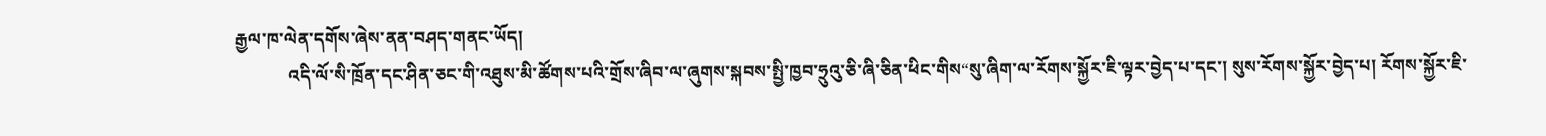རྒྱལ་ཁ་ལེན་དགོས་ཞེས་ནན་བཤད་གནང་ཡོད།
            འདི་ལོ་སི་ཁྲོན་དང་ཤིན་ཅང་གི་འཐུས་མི་ཚོགས་པའི་གྲོས་ཞིབ་ལ་ཞུགས་སྐབས་སྤྱི་ཁྱབ་ཧྲུའུ་ཅི་ཞི་ཅིན་ཕིང་གིས“སུ་ཞིག་ལ་རོགས་སྐྱོར་ཇི་ལྟར་བྱེད་པ་དང་། སུས་རོགས་སྐྱོར་བྱེད་པ། རོགས་སྐྱོར་ཇི་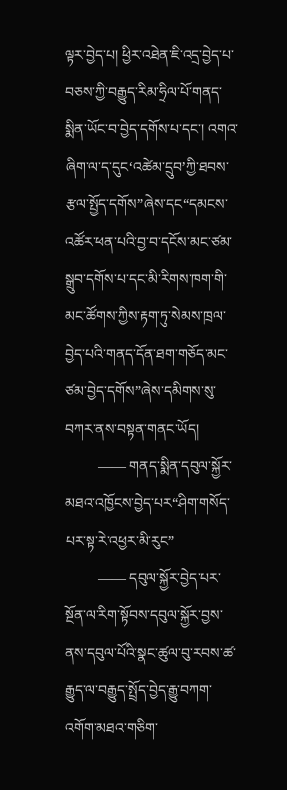ལྟར་བྱེད་པ། ཕྱིར་འཐེན་ཇི་འདྲ་བྱེད་པ་བཅས་ཀྱི་བརྒྱུད་རིམ་ཧྲིལ་པོ་གནད་སྨིན་ཡོང་བ་བྱེད་དགོས་པ་དང་། འགའ་ཞིག་ལ་ད་དུང‘འཚེམ་དྲུབ’ཀྱི་ཐབས་རྩལ་སྤྱོད་དགོས”ཞེས་དང“དམངས་འཚོར་ཕན་པའི་བྱ་བ་དངོས་མང་ཙམ་སྒྲུབ་དགོས་པ་དང་མི་རིགས་ཁག་གི་མང་ཚོགས་ཀྱིས་རྟག་ཏུ་སེམས་ཁྲལ་བྱེད་པའི་གནད་དོན་ཐག་གཅོད་མང་ཙམ་བྱེད་དགོས”ཞེས་དམིགས་སུ་བཀར་ནས་བསྟན་གནང་ཡོད།
         —— གནད་སྨིན་དབུལ་སྐྱོར་མཐའ་འཁྱོངས་བྱེད་པར“ཤིག་གསོད་པར་སྟ་རེ་འཕྱར་མི་རུང”
         —— དབུལ་སྐྱོར་བྱེད་པར་སྔོན་ལ་རིག་སྟོབས་དབུལ་སྐྱོར་བྱས་ནས་དབུལ་པོའི་སྣང་ཚུལ་བུ་རབས་ཚ་རྒྱུད་ལ་བརྒྱུད་སྤྲོད་བྱེད་རྒྱུ་བཀག་འགོག་མཐའ་གཅིག་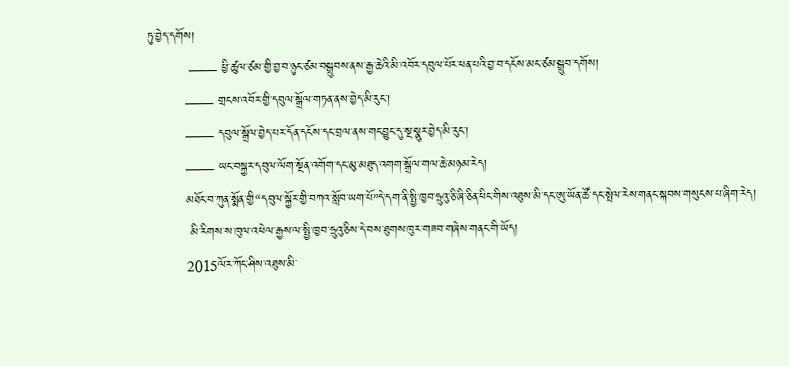ཏུ་བྱེད་དགོས།
          —— ཕྱི་ཚུལ་ཙམ་གྱི་བྱ་བ་ཉུང་ཙམ་བསྒྲུབས་ནས་རྒྱ་ཆེའི་མི་འབོར་དབུལ་པོར་ཕན་པའི་བྱ་བ་དངོས་མང་ཙམ་སྒྲུབ་དགོས།
         —— གྲངས་འབོར་གྱི་དབུལ་སྒྲོལ་གཏན་ནས་བྱེད་མི་རུང་།
         —— དབུལ་སྒྲོལ་བྱེད་པར་དོན་དངོས་དང་བྲལ་ནས་གང་བྱུང་དུ་སྔ་སྣུར་བྱེད་མི་རུང་།
         —— ཡང་བསྐྱར་དབུལ་ལོག་སྔོན་འགོག་དང་མུ་མཐུད་འགག་སྒྲོལ་གལ་ཆེ་མཉམ་རེད།
         མཐོང་བ་ཀུན་སྨོན་གྱི“དབུལ་སྐྱོར་གྱི་བཀའ་སློབ་ཡག་པོ”དེ་དག་ནི་སྤྱི་ཁྱབ་ཧྲུའུ་ཅི་ཞི་ཅིན་ཕིང་གིས་འཐུས་མི་དང་ཨུ་ཡོན་ཚོ་དང་སྤེལ་རེས་གནང་སྐབས་གསུངས་པ་ཞིག་རེད།
          མི་རིགས་ས་ཁུལ་འཕེལ་རྒྱས་ལ་སྤྱི་ཁྱབ་ཧྲུའུ་ཅིས་དེ་བས་ཐུགས་ཁུར་གཟབ་གཞེས་གནང་གི་ཡོད།
         2015ལོར་ཀོང་ཤིས་འཐུས་མི་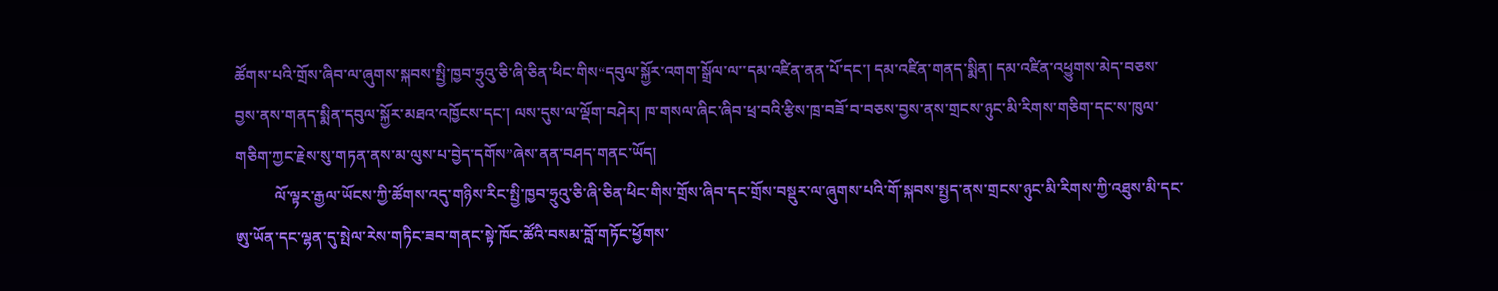ཚོགས་པའི་གྲོས་ཞིབ་ལ་ཞུགས་སྐབས་སྤྱི་ཁྱབ་ཧྲུའུ་ཅི་ཞི་ཅིན་ཕིང་གིས“དབུལ་སྐྱོར་འགག་སྒྲོལ་ལ་་དམ་འཛིན་ནན་པོ་དང་། དམ་འཛིན་གནད་སྨིན། དམ་འཛིན་འཕྱུགས་མེད་བཅས་བྱས་ནས་གནད་སྨིན་དབུལ་སྐྱོར་མཐའ་འཁྱོངས་དང་། ལས་དུས་ལ་ལྡོག་བཤེར། ཁ་གསལ་ཞིང་ཞིབ་ཕྲ་བའི་རྩིས་ཁྲ་བཟོ་བ་བཅས་བྱས་ནས་གྲངས་ཉུང་མི་རིགས་གཅིག་དང་ས་ཁུལ་གཅིག་ཀྱང་རྗེས་སུ་གཏན་ནས་མ་ལུས་པ་བྱེད་དགོས”ཞེས་ནན་བཤད་གནང་ཡོད།
          ལོ་ལྟར་རྒྱལ་ཡོངས་ཀྱི་ཚོགས་འདུ་གཉིས་རིང་སྤྱི་ཁྱབ་ཧྲུའུ་ཅི་ཞི་ཅིན་ཕིང་གིས་གྲོས་ཞིབ་དང་གྲོས་བསྡུར་ལ་ཞུགས་པའི་གོ་སྐབས་སྤྱད་ནས་གྲངས་ཉུང་མི་རིགས་ཀྱི་འཐུས་མི་དང་ཨུ་ཡོན་དང་ལྷན་དུ་སྤེལ་རེས་གཏིང་ཟབ་གནང་སྟེ་ཁོང་ཚོའི་བསམ་བློ་གཏོང་ཕྱོགས་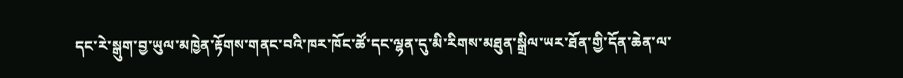དང་རེ་སྒུག་བྱ་ཡུལ་མཁྱེན་རྟོགས་གནང་བའི་ཁར་ཁོང་ཚོ་དང་ལྷན་དུ་མི་རིགས་མཐུན་སྒྲིལ་ཡར་ཐོན་གྱི་དོན་ཆེན་ལ་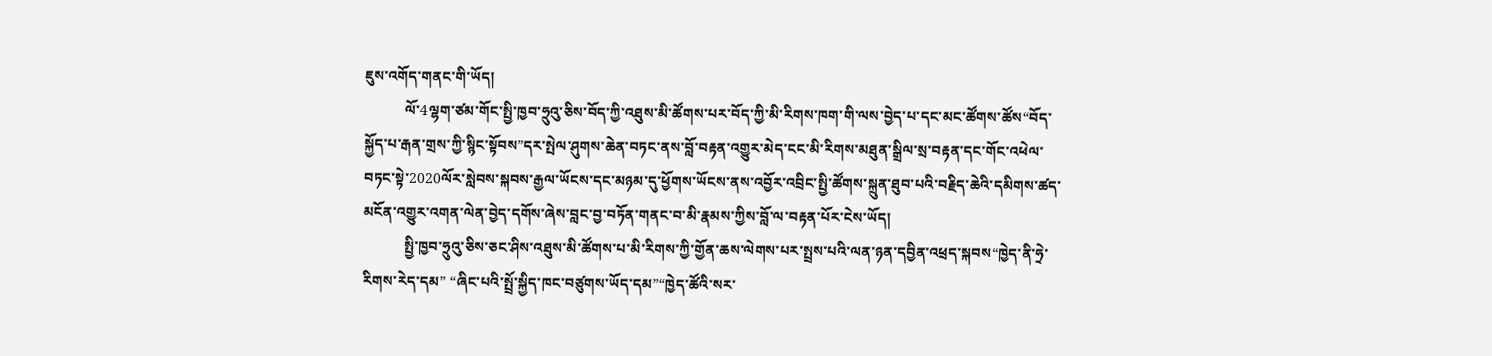ཇུས་འགོད་གནང་གི་ཡོད།
           ལོ་4ལྷག་ཙམ་གོང་སྤྱི་ཁྱབ་ཧྲུའུ་ཅིས་བོད་ཀྱི་འཐུས་མི་ཚོགས་པར་བོད་ཀྱི་མི་རིགས་ཁག་གི་ལས་བྱེད་པ་དང་མང་ཚོགས་ཚོས“བོད་སྐྱོད་པ་རྒན་གྲས་ཀྱི་སྙིང་སྟོབས”དར་སྤེལ་ཤུགས་ཆེན་བཏང་ནས་བློ་བརྟན་འགྱུར་མེད་ངང་མི་རིགས་མཐུན་སྒྲིལ་སྲ་བརྟན་དང་གོང་འཕེལ་བཏང་སྟེ་2020ལོར་སླེབས་སྐབས་རྒྱལ་ཡོངས་དང་མཉམ་དུ་ཕྱོགས་ཡོངས་ནས་འབྱོར་འབྲིང་སྤྱི་ཚོགས་སྐྲུན་ཐུབ་པའི་བརྗིད་ཆེའི་དམིགས་ཚད་མངོན་འགྱུར་འགན་ལེན་བྱེད་དགོས་ཞེས་བླང་བྱ་བཏོན་གནང་བ་མི་རྣམས་ཀྱིས་བློ་ལ་བརྟན་པོར་ངེས་ཡོད།
           སྤྱི་ཁྱབ་ཧྲུའུ་ཅིས་ཅང་ཤིས་འཐུས་མི་ཚོགས་པ་མི་རིགས་ཀྱི་གྱོན་ཆས་ལེགས་པར་སྤྲས་པའི་ལན་ཉན་དབྱིན་འཕྲད་སྐབས“ཁྱེད་ནི་ཧྲེ་རིགས་རེད་དམ” “ཞིང་པའི་སྤྲོ་སྐྱིད་ཁང་བཙུགས་ཡོད་དམ”“ཁྱེད་ཚོའི་སར་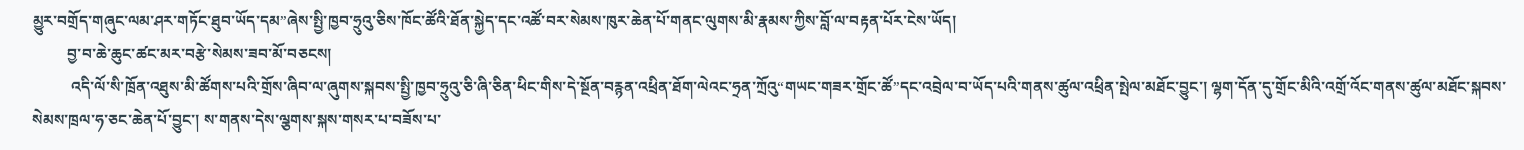མྱུར་བགྲོད་གཞུང་ལམ་ཤར་གཏོང་ཐུབ་ཡོད་དམ”ཞེས་སྤྱི་ཁྱབ་ཧྲུའུ་ཅིས་ཁོང་ཚོའི་ཐོན་སྐྱེད་དང་འཚོ་བར་སེམས་ཁུར་ཆེན་པོ་གནང་ལུགས་མི་རྣམས་ཀྱིས་བློ་ལ་བརྟན་པོར་ངེས་ཡོད།
         བྱ་བ་ཆེ་ཆུང་ཚང་མར་བརྩེ་སེམས་ཟབ་མོ་བཅངས།
          འདི་ལོ་སི་ཁྲོན་འཐུས་མི་ཚོགས་པའི་གྲོས་ཞིབ་ལ་ཞུགས་སྐབས་སྤྱི་ཁྱབ་ཧྲུའུ་ཅི་ཞི་ཅིན་ཕིང་གིས་དེ་སྔོན་བརྙན་འཕྲིན་ཐོག་ལེའང་ཧྲན་ཀྲོའུ“གཡང་གཟར་གྲོང་ཚོ”དང་འབྲེལ་བ་ཡོད་པའི་གནས་ཚུལ་འཕྲིན་སྤེལ་མཐོང་བྱུང་། ལྷག་དོན་དུ་གྲོང་མིའི་འགྲོ་འོང་གནས་ཚུལ་མཐོང་སྐབས་སེམས་ཁྲལ་ཧ་ཅང་ཆེན་པོ་བྱུང་། ས་གནས་དེས་ལྕགས་སྐས་གསར་པ་བཟོས་པ་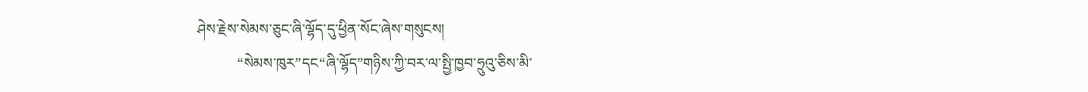ཤེས་རྗེས་སེམས་ཅུང་ཞི་ལྷོད་དུ་ཕྱིན་སོང་ཞེས་གསུངས།
           “སེམས་ཁུར”དང“ཞི་ལྷོད”གཉིས་ཀྱི་བར་ལ་སྤྱི་ཁྱབ་ཧྲུའུ་ཅིས་མི་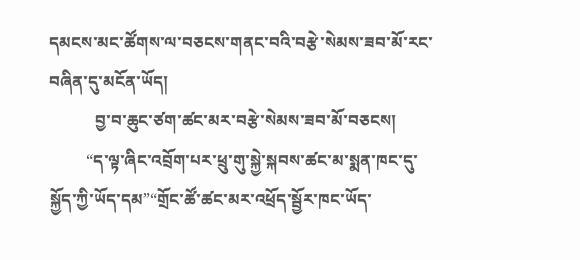དམངས་མང་ཚོགས་ལ་བཅངས་གནང་བའི་བརྩེ་སེམས་ཟབ་མོ་རང་བཞིན་དུ་མངོན་ཡོད།
           བྱ་བ་ཆུང་ཙག་ཚང་མར་བརྩེ་སེམས་ཟབ་མོ་བཅངས།
         “ད་ལྟ་ཞིང་འབྲོག་པར་ཕྲུ་གུ་སྐྱེ་སྐབས་ཚང་མ་སྨན་ཁང་དུ་སྐྱོད་ཀྱི་ཡོད་དམ”“གྲོང་ཚོ་ཚང་མར་འཕྲོད་སྦྱོར་ཁང་ཡོད་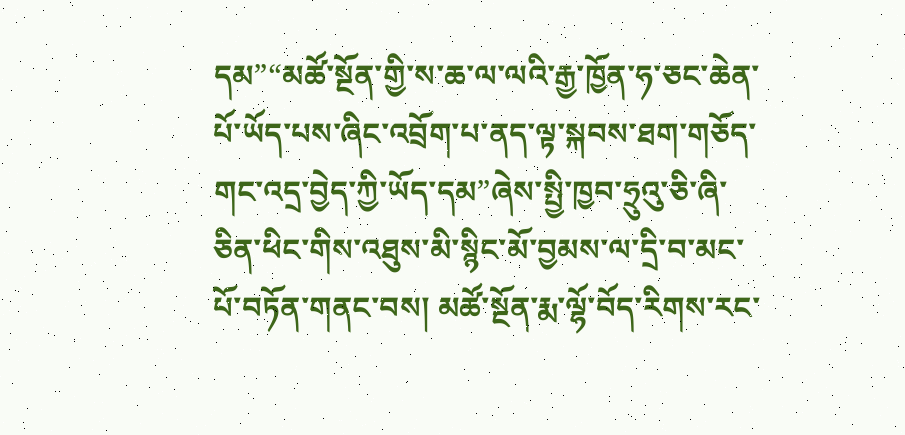དམ”“མཚོ་སྔོན་གྱི་ས་ཆ་ལ་ལའི་རྒྱ་ཁྱོན་ཧ་ཅང་ཆེན་པོ་ཡོད་པས་ཞིང་འབྲོག་པ་ནད་ལྟ་སྐབས་ཐག་གཅོད་གང་འདྲ་བྱེད་ཀྱི་ཡོད་དམ”ཞེས་སྤྱི་ཁྱབ་ཧྲུའུ་ཅི་ཞི་ཅིན་ཕིང་གིས་འཐུས་མི་སྙིང་མོ་བྱམས་ལ་དྲི་བ་མང་པོ་བཏོན་གནང་བས། མཚོ་སྔོན་རྨ་ལྷོ་བོད་རིགས་རང་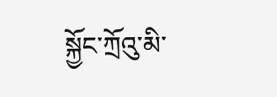སྐྱོང་ཀྲོའུ་མི་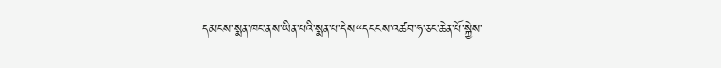དམངས་སྨན་ཁང་ནས་ཡིན་པའི་སྨན་པ་དེས“དངངས་འཚབ་ཧ་ཅང་ཆེན་པོ་སྐྱེས་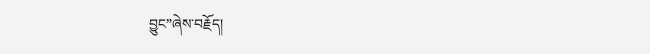བྱུང”ཞེས་བརྗོད།